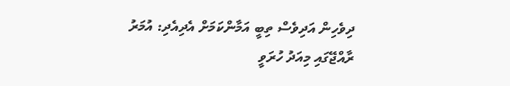ދިވެހިން އަދިވެސް ތިބީ އަމާންކަމަށް އެދިއެދި: އުމަރު
ރާއްޖޭގައި މިއަދު ހުރަވީ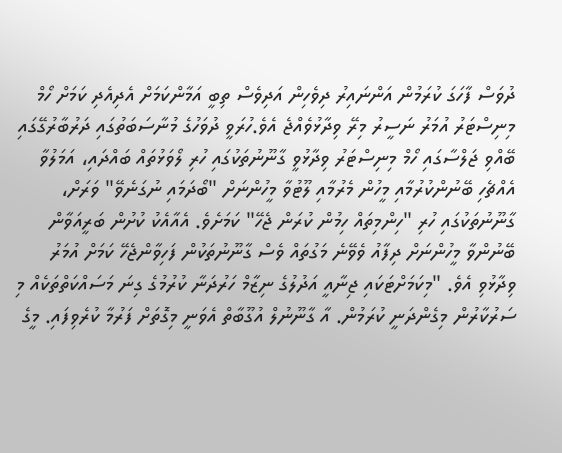ދުވަސް ފާހަގަ ކުރަމުން އަންނައިރު ދިވެހިން އަދިވެސް ތިބީ އަމާންކަމަށް އެދިއެދި ކަމަށް ހޯމް މިނިސްޓަރު އުމަރު ނަސީރު މިރޭ ވިދާޅުވެއްޖެ އެވެ.ހުރަވީ ދުވަހުގެ މުނާސަބަތުގައި ދަރުބާރުގޭގައި ބޭއްވި ޖަލްސާގައި ހޯމް މިނިސްޓަރު ވިދާޅުވީ ގާނޫނުތަކުގައި ހުރި ލޯވަޅުތައް ބައްދައި، އަމަލުވާ އެއްޗެހި ބޭނުންކުރުމާއި މީހުން މެރުމާއި ލޫޓުވާ މީހުންނަށް "ބޯދަމައި ނުގަނެވޭ" ވަރަށް، ގާނޫނުތަކުގައި ހުރި "ހިންމިތައް ހިމުން ކުރަން ޖެހޭ" ކަމަށެވެ. އެއާއެކު ކުށުން ބަރީއަވާން ބޭނުންވާ މީހުންނަށް ދިފާއު ވެވޭނެ މަގުތައް ވެސް ގާނޫނުތަކުން ފަހިވާންޖެހޭ ކަމަށް އުމަރު ވިދާޅުވި އެވެ. "މިކަމަށްޓަކައި ޖިނާއީ އަދުލުގެ ނިޒާމް ހަރުދަނާ ކުރުމުގެ ގިނަ މަސައްކަތްތަކެއް މި ސަރުކާރުން މިގެންދަނީ ކުރަމުން. އާ ގާނޫނުލް އުގޫބާތް އެވަނީ މިގޮތަށް ފަރުމާ ކުރެވިފައި. މީގެ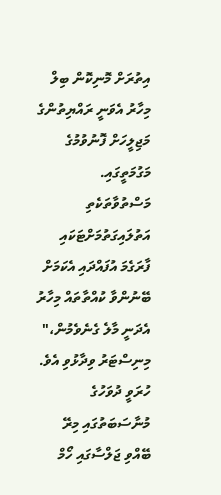އިތުރަށް މޮނިކޮން ބިލް މިހާރު އެވަނީ ރައްޔިތުންގެ މަޖިލީހަށް ފޮނުވުމުގެ މަގުމަތީގައި. މަސްތުވާތަކެތި އަތުލައިގަތުމަށްޓަކައި ފާރަގެމަ އުފައްދައި އެކަމަށް ބޭނުންވާ ކުއްތާތައް މިހާރު އެދަނީ މާލެ ގެނެވެމުން،" މިނިސްޓަރު ވިދާޅުވި އެވެ. ހުރަވީ ދުވަހުގެ މުނާސަބަތުގައި މިރޭ ބޭއްވި ޖަލްސާގައި ހޯމް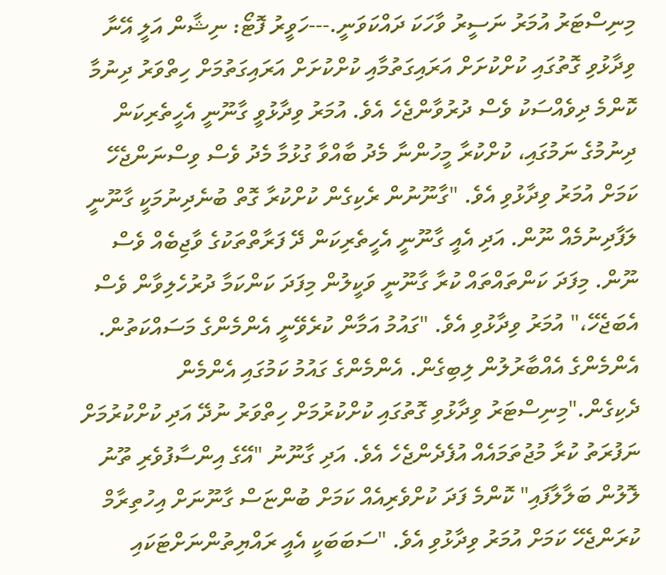މިނިސްޓަރު އުމަރު ނަސީރު ވާހަކަ ދައްކަވަނީ.---ހަވީރު ފޮޓޯ: ނިޝާން އަލީ އޭނާ ވިދާޅުވި ގޮތުގައި ކުށްކުށަށް އަރައިގަތުމާއި ކުށްކުށަށް އަރައިގަތުމަށް ހިތްވަރު ދިނުމާ ކޮންމެ ދިވެއްސަކު ވެސް ދުރުވާންޖެހެ އެވެ. އުމަރު ވިދާޅުވީ ގާނޫނީ އެހީތެރިކަން ދިނުމުގެ ނަމުގައި، ކުށްކުރާ މީހުންނާ މެދު ބާއްވާ ގުޅުމާ މެދު ވެސް ވިސްނަންޖެހޭ ކަމަށް އުމަރު ވިދާޅުވި އެވެ. "ގާނޫނުން ރެކިގެން ކުށްކުރާ ގޮތް ބުނެދިނުމަކީ ގާނޫނީ ލަފާދިނުމެއް ނޫން. އަދި އެއީ ގާނޫނީ އެހީތެރިކަން ދޭ ފަރާތްތަކުގެ ވާޖިބެއް ވެސް ނޫން. މިފަދަ ކަންތައްތައް ކުރާ ގާނޫނީ ވަކީލުން މިފަދަ ކަންކަމާ ދުރުހެލިވާން ވެސް އެބަޖެހޭ،" އުމަރު ވިދާޅުވި އެވެ. "ގައުމު އަމާން ކުރެވޭނީ އެންމެންގެ މަސައްކަތުން. އެންމެންގެ އެއްބާރުލުން ލިބިގެން. އެންމެންގެ ގައުމު ކަމުގައި އެންމެން ދެކިގެން."މިނިސްޓަރު ވިދާޅުވި ގޮތުގައި ކުށްކުރުމަށް ހިތްވަރު ނުދޭ އަދި ކުށްކުރުމަށް ނަފުރަތު ކުރާ މުޖުތަމައެއް އުފެދެންޖެހެ އެވެ. އަދި ގާނޫނު "އޭގެ އިންސާފުވެރި ތޫނު ލޮލުން ބަލާލާފައި" ކޮންމެ ފަދަ ކުށްވެރިއެއް ކަމަށް ބުންޏަސް ގާނޫނަށް އިހުތިރާމް ކުރަންޖެހޭ ކަމަށް އުމަރު ވިދާޅުވި އެވެ. "ސަބަބަކީ އެއީ ރައްޔިތުންނަށްޓަކައި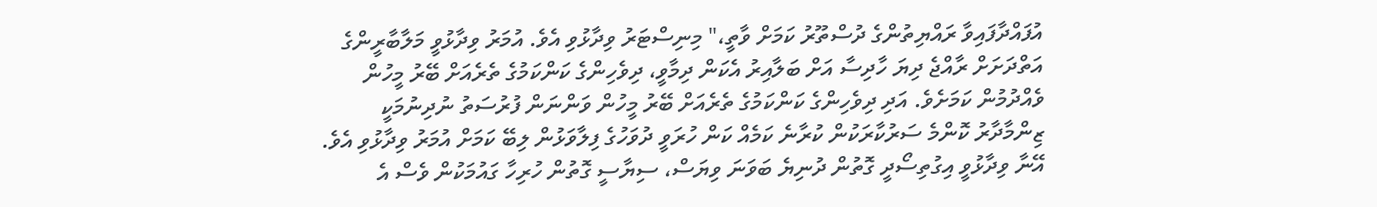އުފައްދާފައިވާ ރައްޔިތުންގެ ދުސްތޫރު ކަމަށް ވާތީ،" މިނިސްޓަރު ވިދާޅުވި އެވެ. އުމަރު ވިދާޅުވީ މަލާބާރީންގެ އަތްދަށަށް ރާއްޖެ ދިޔަ ހާދިސާ އަށް ބަލާއިރު އެކަން ދިމާވީ، ދިވެހިންގެ ކަންކަމުގެ ތެރެއަށް ބޭރު މީހުން ވެއްދުމުން ކަމަށެވެ. އަދި ދިވެހިންގެ ކަންކަމުގެ ތެރެއަށް ބޭރު މީހުން ވަންނަން ފުރުސަތު ނުދިނުމަކީ ޒިންމާދާރު ކޮންމެ ސަރުކާރަކުން ކުރާނެ ކަމެއް ކަން ހުރަވީ ދުވަހުގެ ފިލާވަޅުން ލިބޭ ކަމަށް އުމަރު ވިދާޅުވި އެވެ. އޭނާ ވިދާޅުވީ އިގުތިސޯދީ ގޮތުން ދުނިޔެ ބަވަނަ ވިޔަސް، ސިޔާސީ ގޮތުން ހުރިހާ ގައުމަކުން ވެސް އެ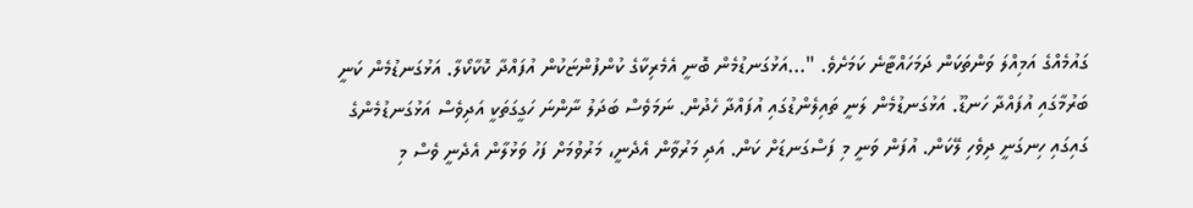ގައުމެއްގެ އަމިއްލަ ވަންތަކަން ދަމަހައްޓާނެ ކަމަށެވެ. "...އަޅުގަނޑުމެން ބޮނީ އެމެރިކާގެ ކުންފުންޏަކުން އުފައްދާ ކޮކާކޯލާ. އަޅުގަނޑުމެން ކަނީ ބަރުމާގައި އުފައްދާ ހަނޑޫ. އަޅުގަނޑުމެން ލަނީ ތައިލެންޑުގައި އުފައްދާ ހެދުން. ނަމަވެސް ބަދަލު ނާންނަ ހަގީގަތަކީ އަދިވެސް އަޅުގަނޑުމެންގެ ގައިގައި ހިނގަނީ ދިވެހި ލޭކަން. އުފަން ވަނީ މި ފަސްގަނޑަށް ކަން. އަދި މަރުވާން އެދެނީ، މަރުވުމަށް ފަހު ވަޅުލާން އެދެނީ ވެސް މި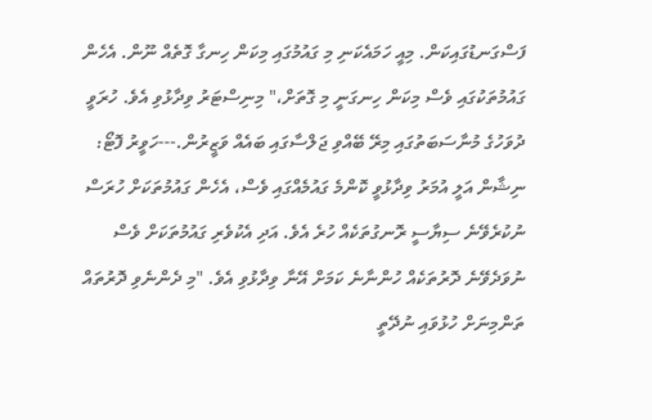ފަސްގަނޑުގައިކަން. މިއީ ހަމައެކަނި މި ގައުމުގައި މިކަން ހިނގާ ގޮތެއް ނޫން. އެހެން ގައުމުތަކުގައި ވެސް މިކަން ހިނގަނީ މި ގޮތަށް،" މިނިސްޓަރު ވިދާޅުވި އެވެ. ހުރަވީ ދުވަހުގެ މުނާސަބަތުގައި މިރޭ ބޭއްވި ޖަލްސާގައި ބައެއް ވަޒީރުން.---ހަވީރު ފޮޓޯ: ނިޝާން އަލީ އުމަރު ވިދާޅުވީ ކޮންމެ ގައުމެއްގައި ވެސް، އެހެން ގައުމުތަކަށް ހުރަސް ނުކުރެވޭނެ ސިޔާސީ ރޮނގުތަކެއް ހުރެ އެވެ. އަދި އެކުވެރި ގައުމުތަކަށް ވެސް ނުވަދެވޭނެ ދޮރުތަކެއް ހުންނާނެ ކަމަށް އޭނާ ވިދާޅުވި އެވެ. "މި ދެންނެވި ދޮރުތައް ތަންމިނަށް ހުޅުވައި ނުދޭތީ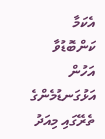އެކަމާ ކަންބޮޑުވާ އަހުން އަޅުގަނޑުމެންގެ ތެރޭގައި މިއަދު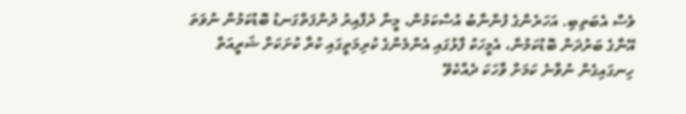ވެސް އެބަތިބި. އަހަރެންގެ ފުންނާބު އުސްކަމުން، މީނާ ދުފާއިރު ދުންފަތްގަނޑު ބޮޑުކަމުން ނުވަތަ އޭނާގެ ބަރުދަން ބޮޑުކަމުން، އެމީހަކު ފާޅުގައި އެންމެންގެ ކުރިމަތީގައި ކުރާ ކުށަކަށް ޝަރީއަތް ހިނގައިގެން ނުވާނެ ކަމަށް ވާހަކަ ދެއްކެވޭ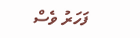ފަހަރު ވެސް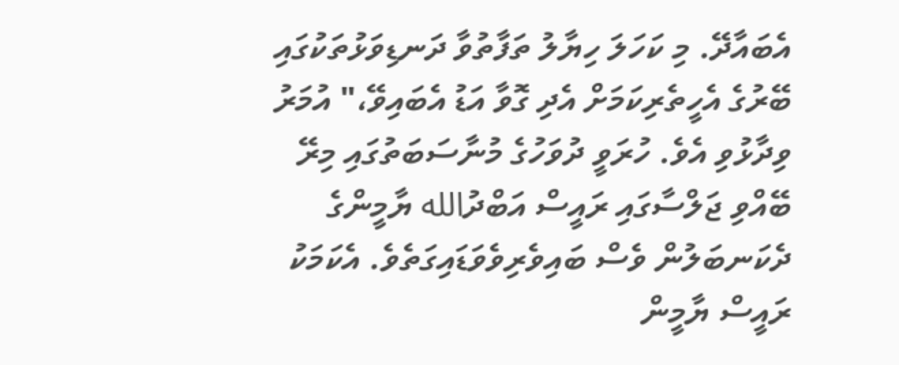އެބައާދޭ. މި ކަހަލަ ހިޔާލު ތަފާތުވާ ދަނޑިވަޅުތަކުގައި ބޭރުގެ އެހީތެރިކަމަށް އެދި ގޮވާ އަޑު އެބައިވޭ،" އުމަރު ވިދާޅުވި އެވެ. ހުރަވީ ދުވަހުގެ މުނާސަބަތުގައި މިރޭ ބޭއްވި ޖަލްސާގައި ރައީސް އަބްދުالله ޔާމީންގެ ދެކަނބަލުން ވެސް ބައިވެރިވެވަޑައިގަތެވެ. އެކަމަކު ރައީސް ޔާމީން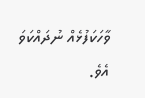ވާހަކަފުޅެއް ނުދައްކަވަ އެވެ.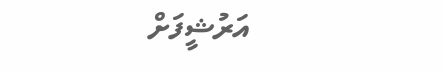އަރުޝީފަށް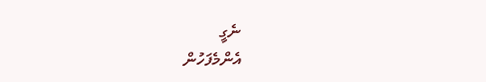ނެގީ
އެންމެފަހުން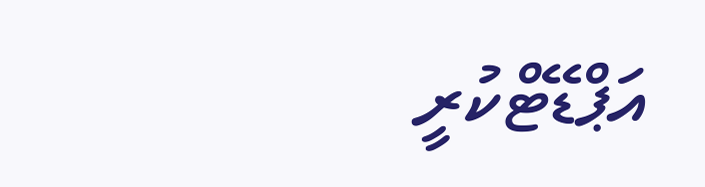އަޕްޑޭޓްކުރީ